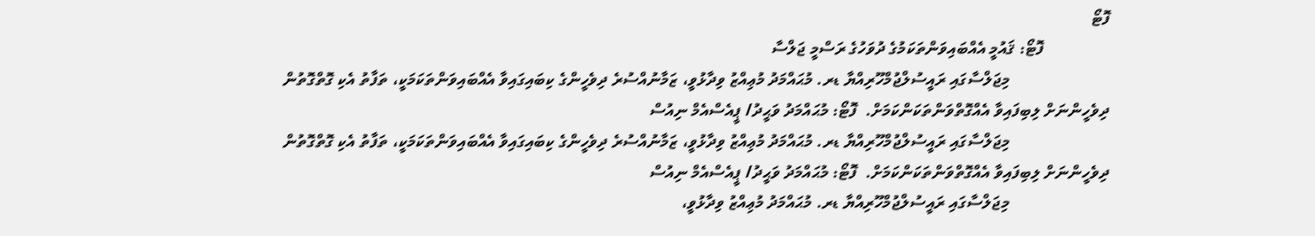ފޮޓޯ
                ފޮޓޯ: ޤައުމީ އެއްބައިވަންތަކަމުގެ ދުވަހުގެ ރަސްމީ ޖަލްސާ
                        މިޖަލްސާގައި ރައީސުލްޖުމްހޫރިއްޔާ ޑރ. މުޙައްމަދު މުޢިއްޒު ވިދާޅުވީ، ޒަމާނުއްސުރެ ދިވެހީންގެ ކިބައިގައިވާ އެއްބައިވަންތަކަމަކީ، ތަފާތު އެކި ގޮތްގޮތުން ދިވެހީންނަށް ލިބިފައިވާ އެއްގޮތްވަންތަކަންކަމަށް.  ފޮޓޯ: މުޙައްމަދު ވަޙީދު/ ޕީއެސްއެމް ނިއުސް
                        މިޖަލްސާގައި ރައީސުލްޖުމްހޫރިއްޔާ ޑރ. މުޙައްމަދު މުޢިއްޒު ވިދާޅުވީ، ޒަމާނުއްސުރެ ދިވެހީންގެ ކިބައިގައިވާ އެއްބައިވަންތަކަމަކީ، ތަފާތު އެކި ގޮތްގޮތުން ދިވެހީންނަށް ލިބިފައިވާ އެއްގޮތްވަންތަކަންކަމަށް.  ފޮޓޯ: މުޙައްމަދު ވަޙީދު/ ޕީއެސްއެމް ނިއުސް
                        މިޖަލްސާގައި ރައީސުލްޖުމްހޫރިއްޔާ ޑރ. މުޙައްމަދު މުޢިއްޒު ވިދާޅުވީ،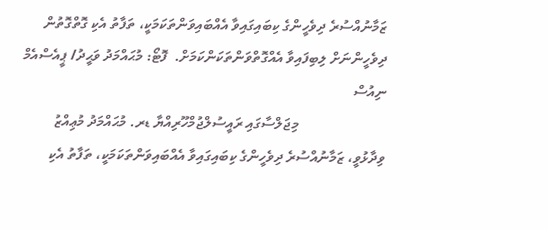ޒަމާނުއްސުރެ ދިވެހީންގެ ކިބައިގައިވާ އެއްބައިވަންތަކަމަކީ، ތަފާތު އެކި ގޮތްގޮތުން ދިވެހީންނަށް ލިބިފައިވާ އެއްގޮތްވަންތަކަންކަމަށް.  ފޮޓޯ: މުޙައްމަދު ވަޙީދު/ ޕީއެސްއެމް ނިއުސް
                        މިޖަލްސާގައި ރައީސުލްޖުމްހޫރިއްޔާ ޑރ. މުޙައްމަދު މުޢިއްޒު ވިދާޅުވީ، ޒަމާނުއްސުރެ ދިވެހީންގެ ކިބައިގައިވާ އެއްބައިވަންތަކަމަކީ، ތަފާތު އެކި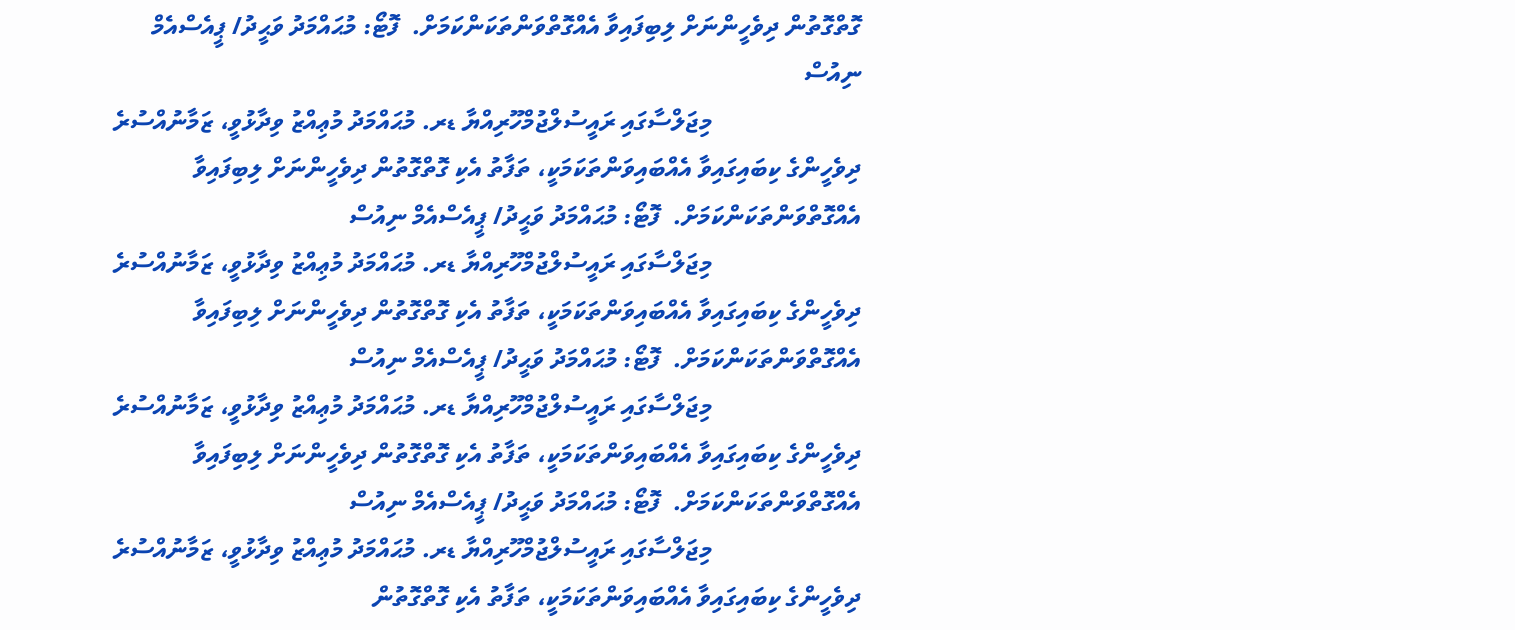ގޮތްގޮތުން ދިވެހީންނަށް ލިބިފައިވާ އެއްގޮތްވަންތަކަންކަމަށް.  ފޮޓޯ: މުޙައްމަދު ވަޙީދު/ ޕީއެސްއެމް ނިއުސް
                        މިޖަލްސާގައި ރައީސުލްޖުމްހޫރިއްޔާ ޑރ. މުޙައްމަދު މުޢިއްޒު ވިދާޅުވީ، ޒަމާނުއްސުރެ ދިވެހީންގެ ކިބައިގައިވާ އެއްބައިވަންތަކަމަކީ، ތަފާތު އެކި ގޮތްގޮތުން ދިވެހީންނަށް ލިބިފައިވާ އެއްގޮތްވަންތަކަންކަމަށް.  ފޮޓޯ: މުޙައްމަދު ވަޙީދު/ ޕީއެސްއެމް ނިއުސް
                        މިޖަލްސާގައި ރައީސުލްޖުމްހޫރިއްޔާ ޑރ. މުޙައްމަދު މުޢިއްޒު ވިދާޅުވީ، ޒަމާނުއްސުރެ ދިވެހީންގެ ކިބައިގައިވާ އެއްބައިވަންތަކަމަކީ، ތަފާތު އެކި ގޮތްގޮތުން ދިވެހީންނަށް ލިބިފައިވާ އެއްގޮތްވަންތަކަންކަމަށް.  ފޮޓޯ: މުޙައްމަދު ވަޙީދު/ ޕީއެސްއެމް ނިއުސް
                        މިޖަލްސާގައި ރައީސުލްޖުމްހޫރިއްޔާ ޑރ. މުޙައްމަދު މުޢިއްޒު ވިދާޅުވީ، ޒަމާނުއްސުރެ ދިވެހީންގެ ކިބައިގައިވާ އެއްބައިވަންތަކަމަކީ، ތަފާތު އެކި ގޮތްގޮތުން ދިވެހީންނަށް ލިބިފައިވާ އެއްގޮތްވަންތަކަންކަމަށް.  ފޮޓޯ: މުޙައްމަދު ވަޙީދު/ ޕީއެސްއެމް ނިއުސް
                        މިޖަލްސާގައި ރައީސުލްޖުމްހޫރިއްޔާ ޑރ. މުޙައްމަދު މުޢިއްޒު ވިދާޅުވީ، ޒަމާނުއްސުރެ ދިވެހީންގެ ކިބައިގައިވާ އެއްބައިވަންތަކަމަކީ، ތަފާތު އެކި ގޮތްގޮތުން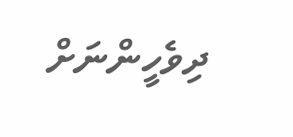ދިވެހީންނަށް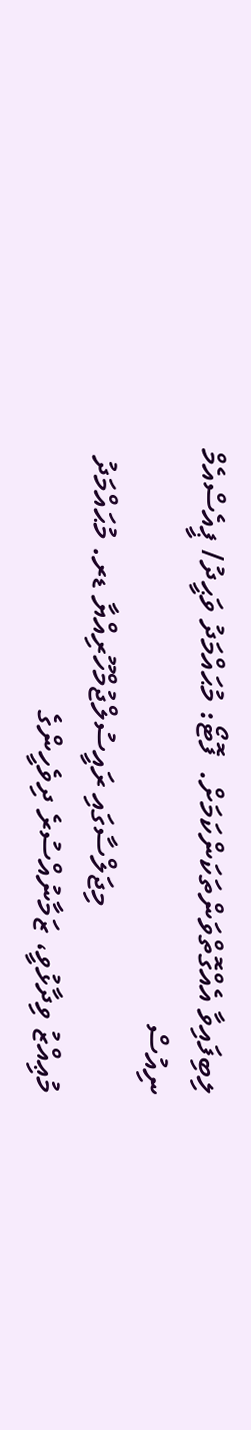ލިބިފައިވާ އެއްގޮތްވަންތަކަންކަމަށް.  ފޮޓޯ: މުޙައްމަދު ވަޙީދު/ ޕީއެސްއެމް ނިއުސް
                        މިޖަލްސާގައި ރައީސުލްޖުމްހޫރިއްޔާ ޑރ. މުޙައްމަދު މުޢިއްޒު ވިދާޅުވީ، ޒަމާނުއްސުރެ ދިވެހީންގެ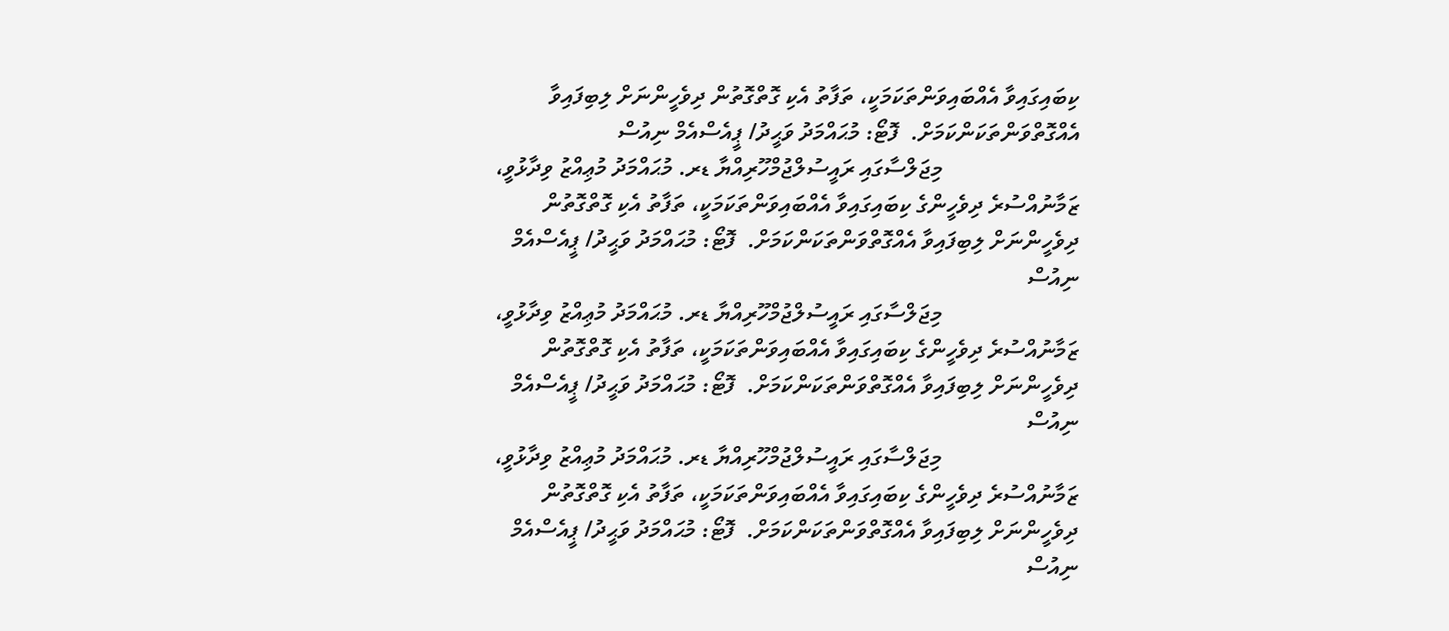ކިބައިގައިވާ އެއްބައިވަންތަކަމަކީ، ތަފާތު އެކި ގޮތްގޮތުން ދިވެހީންނަށް ލިބިފައިވާ އެއްގޮތްވަންތަކަންކަމަށް.  ފޮޓޯ: މުޙައްމަދު ވަޙީދު/ ޕީއެސްއެމް ނިއުސް
                        މިޖަލްސާގައި ރައީސުލްޖުމްހޫރިއްޔާ ޑރ. މުޙައްމަދު މުޢިއްޒު ވިދާޅުވީ، ޒަމާނުއްސުރެ ދިވެހީންގެ ކިބައިގައިވާ އެއްބައިވަންތަކަމަކީ، ތަފާތު އެކި ގޮތްގޮތުން ދިވެހީންނަށް ލިބިފައިވާ އެއްގޮތްވަންތަކަންކަމަށް.  ފޮޓޯ: މުޙައްމަދު ވަޙީދު/ ޕީއެސްއެމް ނިއުސް
                        މިޖަލްސާގައި ރައީސުލްޖުމްހޫރިއްޔާ ޑރ. މުޙައްމަދު މުޢިއްޒު ވިދާޅުވީ، ޒަމާނުއްސުރެ ދިވެހީންގެ ކިބައިގައިވާ އެއްބައިވަންތަކަމަކީ، ތަފާތު އެކި ގޮތްގޮތުން ދިވެހީންނަށް ލިބިފައިވާ އެއްގޮތްވަންތަކަންކަމަށް.  ފޮޓޯ: މުޙައްމަދު ވަޙީދު/ ޕީއެސްއެމް ނިއުސް
                        މިޖަލްސާގައި ރައީސުލްޖުމްހޫރިއްޔާ ޑރ. މުޙައްމަދު މުޢިއްޒު ވިދާޅުވީ، ޒަމާނުއްސުރެ ދިވެހީންގެ ކިބައިގައިވާ އެއްބައިވަންތަކަމަކީ، ތަފާތު އެކި ގޮތްގޮތުން ދިވެހީންނަށް ލިބިފައިވާ އެއްގޮތްވަންތަކަންކަމަށް.  ފޮޓޯ: މުޙައްމަދު ވަޙީދު/ ޕީއެސްއެމް ނިއުސް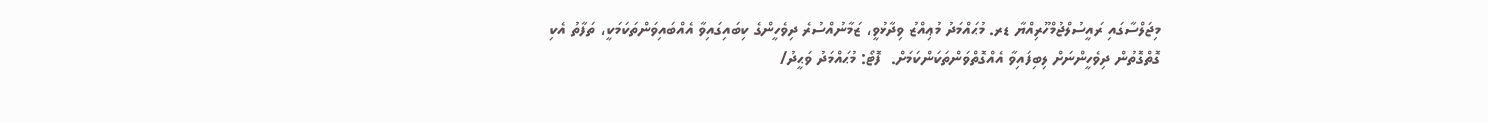މިޖަލްސާގައި ރައީސުލްޖުމްހޫރިއްޔާ ޑރ. މުޙައްމަދު މުޢިއްޒު ވިދާޅުވީ، ޒަމާނުއްސުރެ ދިވެހީންގެ ކިބައިގައިވާ އެއްބައިވަންތަކަމަކީ، ތަފާތު އެކި ގޮތްގޮތުން ދިވެހީންނަށް ލިބިފައިވާ އެއްގޮތްވަންތަކަންކަމަށް.  ފޮޓޯ: މުޙައްމަދު ވަޙީދު/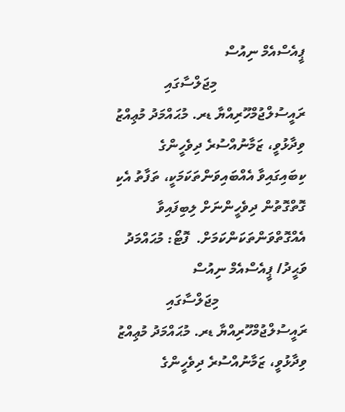ޕީއެސްއެމް ނިއުސް
                        މިޖަލްސާގައި ރައީސުލްޖުމްހޫރިއްޔާ ޑރ. މުޙައްމަދު މުޢިއްޒު ވިދާޅުވީ، ޒަމާނުއްސުރެ ދިވެހީންގެ ކިބައިގައިވާ އެއްބައިވަންތަކަމަކީ، ތަފާތު އެކި ގޮތްގޮތުން ދިވެހީންނަށް ލިބިފައިވާ އެއްގޮތްވަންތަކަންކަމަށް.  ފޮޓޯ: މުޙައްމަދު ވަޙީދު/ ޕީއެސްއެމް ނިއުސް
                        މިޖަލްސާގައި ރައީސުލްޖުމްހޫރިއްޔާ ޑރ. މުޙައްމަދު މުޢިއްޒު ވިދާޅުވީ، ޒަމާނުއްސުރެ ދިވެހީންގެ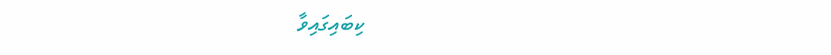ކިބައިގައިވާ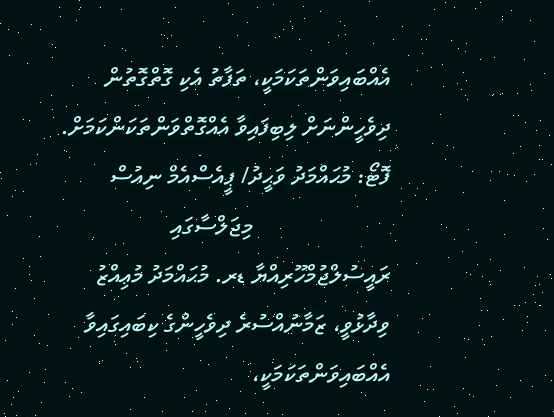އެއްބައިވަންތަކަމަކީ، ތަފާތު އެކި ގޮތްގޮތުން ދިވެހީންނަށް ލިބިފައިވާ އެއްގޮތްވަންތަކަންކަމަށް.  ފޮޓޯ: މުޙައްމަދު ވަޙީދު/ ޕީއެސްއެމް ނިއުސް
                        މިޖަލްސާގައި ރައީސުލްޖުމްހޫރިއްޔާ ޑރ. މުޙައްމަދު މުޢިއްޒު ވިދާޅުވީ، ޒަމާނުއްސުރެ ދިވެހީންގެ ކިބައިގައިވާ އެއްބައިވަންތަކަމަކީ،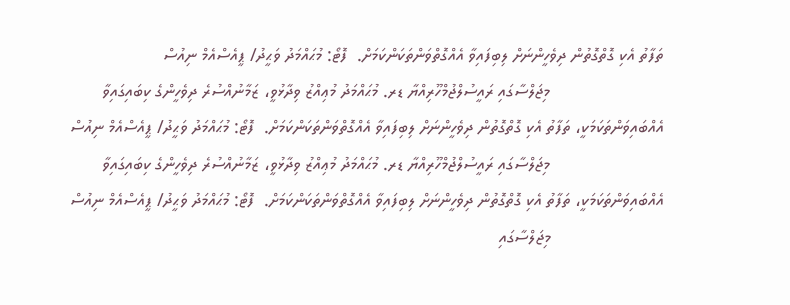ތަފާތު އެކި ގޮތްގޮތުން ދިވެހީންނަށް ލިބިފައިވާ އެއްގޮތްވަންތަކަންކަމަށް.  ފޮޓޯ: މުޙައްމަދު ވަޙީދު/ ޕީއެސްއެމް ނިއުސް
                        މިޖަލްސާގައި ރައީސުލްޖުމްހޫރިއްޔާ ޑރ. މުޙައްމަދު މުޢިއްޒު ވިދާޅުވީ، ޒަމާނުއްސުރެ ދިވެހީންގެ ކިބައިގައިވާ އެއްބައިވަންތަކަމަކީ، ތަފާތު އެކި ގޮތްގޮތުން ދިވެހީންނަށް ލިބިފައިވާ އެއްގޮތްވަންތަކަންކަމަށް.  ފޮޓޯ: މުޙައްމަދު ވަޙީދު/ ޕީއެސްއެމް ނިއުސް
                        މިޖަލްސާގައި ރައީސުލްޖުމްހޫރިއްޔާ ޑރ. މުޙައްމަދު މުޢިއްޒު ވިދާޅުވީ، ޒަމާނުއްސުރެ ދިވެހީންގެ ކިބައިގައިވާ އެއްބައިވަންތަކަމަކީ، ތަފާތު އެކި ގޮތްގޮތުން ދިވެހީންނަށް ލިބިފައިވާ އެއްގޮތްވަންތަކަންކަމަށް.  ފޮޓޯ: މުޙައްމަދު ވަޙީދު/ ޕީއެސްއެމް ނިއުސް
                        މިޖަލްސާގައި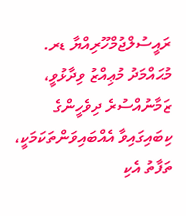ރައީސުލްޖުމްހޫރިއްޔާ ޑރ. މުޙައްމަދު މުޢިއްޒު ވިދާޅުވީ، ޒަމާނުއްސުރެ ދިވެހީންގެ ކިބައިގައިވާ އެއްބައިވަންތަކަމަކީ، ތަފާތު އެކި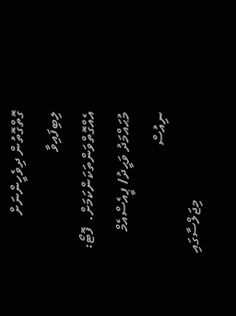ގޮތްގޮތުން ދިވެހީންނަށް ލިބިފައިވާ އެއްގޮތްވަންތަކަންކަމަށް.  ފޮޓޯ: މުޙައްމަދު ވަޙީދު/ ޕީއެސްއެމް ނިއުސް
                        މިޖަލްސާގައި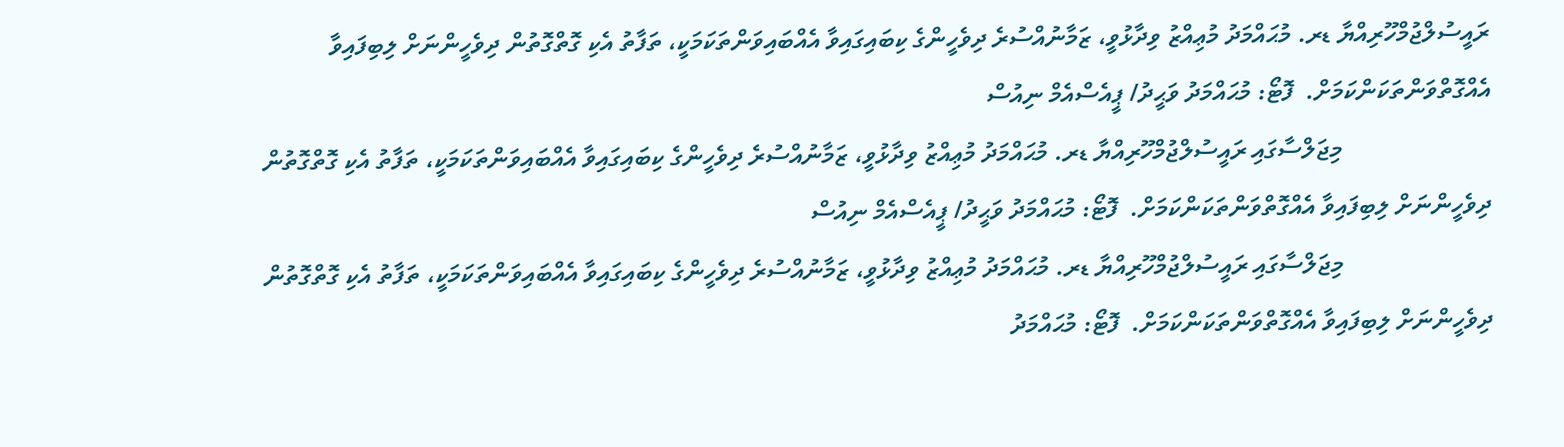ރައީސުލްޖުމްހޫރިއްޔާ ޑރ. މުޙައްމަދު މުޢިއްޒު ވިދާޅުވީ، ޒަމާނުއްސުރެ ދިވެހީންގެ ކިބައިގައިވާ އެއްބައިވަންތަކަމަކީ، ތަފާތު އެކި ގޮތްގޮތުން ދިވެހީންނަށް ލިބިފައިވާ އެއްގޮތްވަންތަކަންކަމަށް.  ފޮޓޯ: މުޙައްމަދު ވަޙީދު/ ޕީއެސްއެމް ނިއުސް
                        މިޖަލްސާގައި ރައީސުލްޖުމްހޫރިއްޔާ ޑރ. މުޙައްމަދު މުޢިއްޒު ވިދާޅުވީ، ޒަމާނުއްސުރެ ދިވެހީންގެ ކިބައިގައިވާ އެއްބައިވަންތަކަމަކީ، ތަފާތު އެކި ގޮތްގޮތުން ދިވެހީންނަށް ލިބިފައިވާ އެއްގޮތްވަންތަކަންކަމަށް.  ފޮޓޯ: މުޙައްމަދު ވަޙީދު/ ޕީއެސްއެމް ނިއުސް
                        މިޖަލްސާގައި ރައީސުލްޖުމްހޫރިއްޔާ ޑރ. މުޙައްމަދު މުޢިއްޒު ވިދާޅުވީ، ޒަމާނުއްސުރެ ދިވެހީންގެ ކިބައިގައިވާ އެއްބައިވަންތަކަމަކީ، ތަފާތު އެކި ގޮތްގޮތުން ދިވެހީންނަށް ލިބިފައިވާ އެއްގޮތްވަންތަކަންކަމަށް.  ފޮޓޯ: މުޙައްމަދު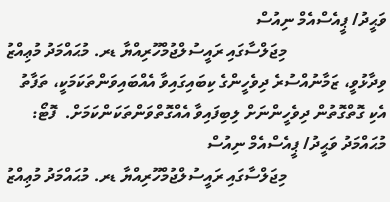ވަޙީދު/ ޕީއެސްއެމް ނިއުސް
                        މިޖަލްސާގައި ރައީސުލްޖުމްހޫރިއްޔާ ޑރ. މުޙައްމަދު މުޢިއްޒު ވިދާޅުވީ، ޒަމާނުއްސުރެ ދިވެހީންގެ ކިބައިގައިވާ އެއްބައިވަންތަކަމަކީ، ތަފާތު އެކި ގޮތްގޮތުން ދިވެހީންނަށް ލިބިފައިވާ އެއްގޮތްވަންތަކަންކަމަށް.  ފޮޓޯ: މުޙައްމަދު ވަޙީދު/ ޕީއެސްއެމް ނިއުސް
                        މިޖަލްސާގައި ރައީސުލްޖުމްހޫރިއްޔާ ޑރ. މުޙައްމަދު މުޢިއްޒު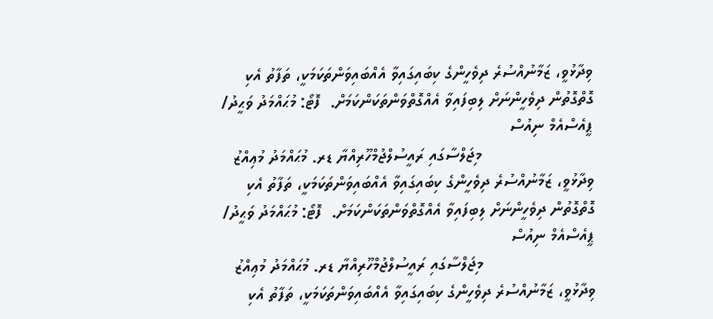ވިދާޅުވީ، ޒަމާނުއްސުރެ ދިވެހީންގެ ކިބައިގައިވާ އެއްބައިވަންތަކަމަކީ، ތަފާތު އެކި ގޮތްގޮތުން ދިވެހީންނަށް ލިބިފައިވާ އެއްގޮތްވަންތަކަންކަމަށް.  ފޮޓޯ: މުޙައްމަދު ވަޙީދު/ ޕީއެސްއެމް ނިއުސް
                        މިޖަލްސާގައި ރައީސުލްޖުމްހޫރިއްޔާ ޑރ. މުޙައްމަދު މުޢިއްޒު ވިދާޅުވީ، ޒަމާނުއްސުރެ ދިވެހީންގެ ކިބައިގައިވާ އެއްބައިވަންތަކަމަކީ، ތަފާތު އެކި ގޮތްގޮތުން ދިވެހީންނަށް ލިބިފައިވާ އެއްގޮތްވަންތަކަންކަމަށް.  ފޮޓޯ: މުޙައްމަދު ވަޙީދު/ ޕީއެސްއެމް ނިއުސް
                        މިޖަލްސާގައި ރައީސުލްޖުމްހޫރިއްޔާ ޑރ. މުޙައްމަދު މުޢިއްޒު ވިދާޅުވީ، ޒަމާނުއްސުރެ ދިވެހީންގެ ކިބައިގައިވާ އެއްބައިވަންތަކަމަކީ، ތަފާތު އެކި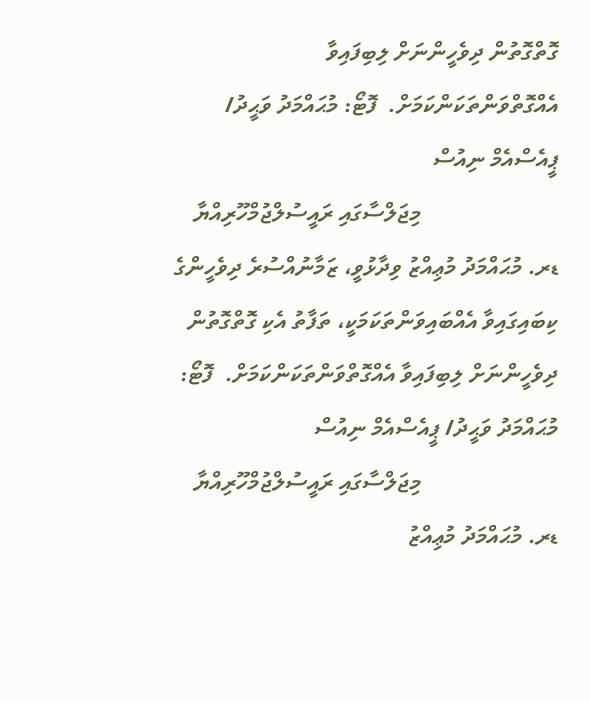ގޮތްގޮތުން ދިވެހީންނަށް ލިބިފައިވާ އެއްގޮތްވަންތަކަންކަމަށް.  ފޮޓޯ: މުޙައްމަދު ވަޙީދު/ ޕީއެސްއެމް ނިއުސް
                        މިޖަލްސާގައި ރައީސުލްޖުމްހޫރިއްޔާ ޑރ. މުޙައްމަދު މުޢިއްޒު ވިދާޅުވީ، ޒަމާނުއްސުރެ ދިވެހީންގެ ކިބައިގައިވާ އެއްބައިވަންތަކަމަކީ، ތަފާތު އެކި ގޮތްގޮތުން ދިވެހީންނަށް ލިބިފައިވާ އެއްގޮތްވަންތަކަންކަމަށް.  ފޮޓޯ: މުޙައްމަދު ވަޙީދު/ ޕީއެސްއެމް ނިއުސް
                        މިޖަލްސާގައި ރައީސުލްޖުމްހޫރިއްޔާ ޑރ. މުޙައްމަދު މުޢިއްޒު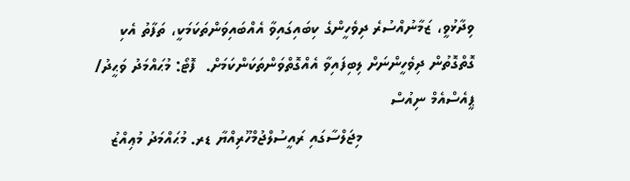ވިދާޅުވީ، ޒަމާނުއްސުރެ ދިވެހީންގެ ކިބައިގައިވާ އެއްބައިވަންތަކަމަކީ، ތަފާތު އެކި ގޮތްގޮތުން ދިވެހީންނަށް ލިބިފައިވާ އެއްގޮތްވަންތަކަންކަމަށް.  ފޮޓޯ: މުޙައްމަދު ވަޙީދު/ ޕީއެސްއެމް ނިއުސް
                        މިޖަލްސާގައި ރައީސުލްޖުމްހޫރިއްޔާ ޑރ. މުޙައްމަދު މުޢިއްޒު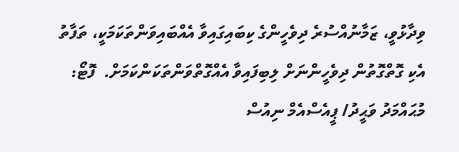ވިދާޅުވީ، ޒަމާނުއްސުރެ ދިވެހީންގެ ކިބައިގައިވާ އެއްބައިވަންތަކަމަކީ، ތަފާތު އެކި ގޮތްގޮތުން ދިވެހީންނަށް ލިބިފައިވާ އެއްގޮތްވަންތަކަންކަމަށް.  ފޮޓޯ: މުޙައްމަދު ވަޙީދު/ ޕީއެސްއެމް ނިއުސް